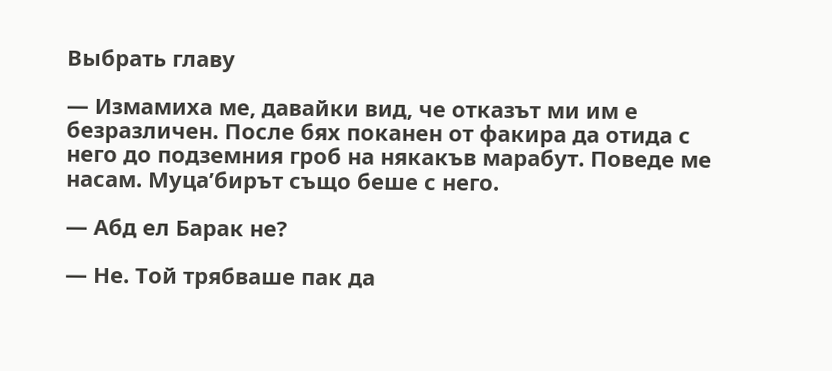Выбрать главу

— Измамиха ме, давайки вид, че отказът ми им е безразличен. После бях поканен от факира да отида с него до подземния гроб на някакъв марабут. Поведе ме насам. Муца’бирът също беше с него.

— Абд ел Барак не?

— Не. Той трябваше пак да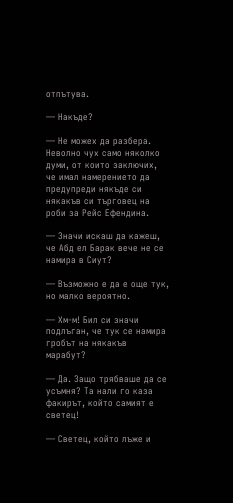отпътува.

— Накъде?

— Не можех да разбера. Неволно чух само няколко думи, от които заключих, че имал намерението да предупреди някъде си някакъв си търговец на роби за Рейс Ефендина.

— Значи искаш да кажеш, че Абд ел Барак вече не се намира в Сиут?

— Възможно е да е още тук, но малко вероятно.

— Хм-м! Бил си значи подлъган, че тук се намира гробът на някакъв марабут?

— Да. Защо трябваше да се усъмня? Та нали го каза факирът, който самият е светец!

— Светец, който лъже и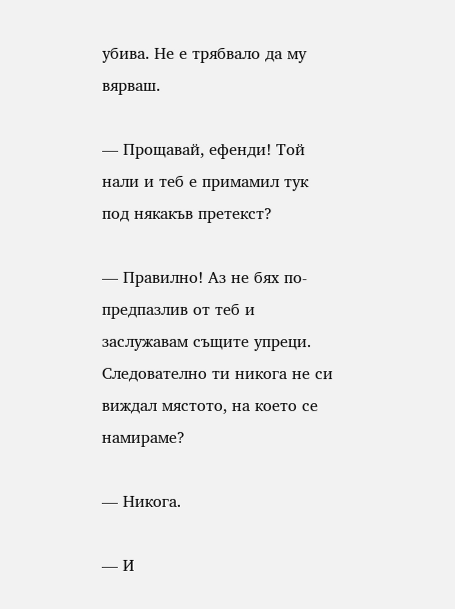убива. Не е трябвало да му вярваш.

— Прощавай, ефенди! Той нали и теб е примамил тук под някакъв претекст?

— Правилно! Аз не бях по-предпазлив от теб и заслужавам същите упреци. Следователно ти никога не си виждал мястото, на което се намираме?

— Никога.

— И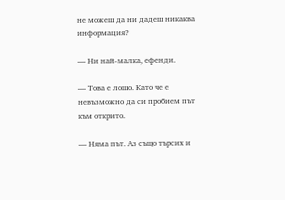не можеш да ни дадеш никаква информация?

— Ни най-малка, ефенди.

— Това е лошо. Като че е невъзможно да си пробием път към открито.

— Няма път. Аз също търсих и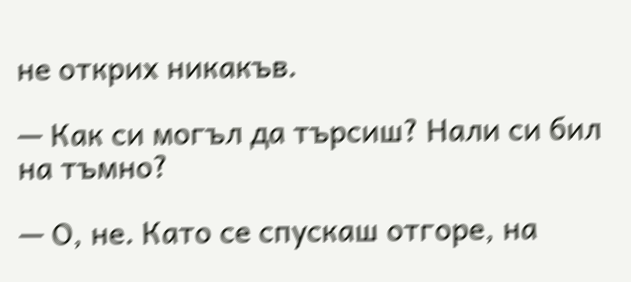не открих никакъв.

— Как си могъл да търсиш? Нали си бил на тъмно?

— О, не. Като се спускаш отгоре, на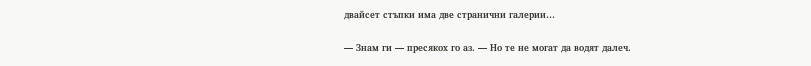двайсет стъпки има две странични галерии…

— Знам ги — пресякох го аз. — Но те не могат да водят далеч.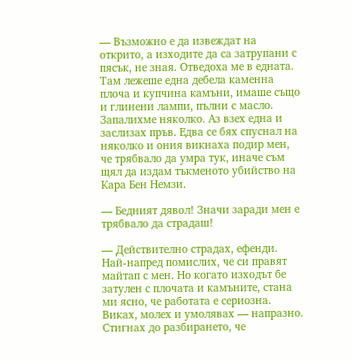— Възможно е да извеждат на открито, а изходите да са затрупани с пясък, не зная. Отведоха ме в едната. Там лежеше една дебела каменна плоча и купчина камъни, имаше също и глинени лампи, пълни с масло. Запалихме няколко. Аз взех една и заслизах пръв. Едва се бях спуснал на няколко и ония викнаха подир мен, че трябвало да умра тук, иначе съм щял да издам тъкменото убийство на Кара Бен Немзи.

— Бедният дявол! Значи заради мен е трябвало да страдаш!

— Действително страдах, ефенди. Най-напред помислих, че си правят майтап с мен. Но когато изходът бе затулен с плочата и камъните, стана ми ясно, че работата е сериозна. Виках, молех и умолявах — напразно. Стигнах до разбирането, че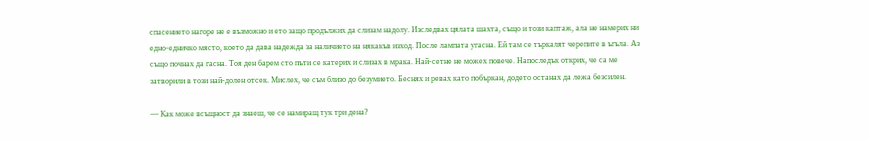спасението нагоре не е възможно и ето защо продължих да слизам надолу. Изследвах цялата шахта, също и този каптаж, ала не намерих ни едно-едничко място, което да дава надежда за наличието на някакъв изход. После лампата угасна. Ей там се търкалят черепите в ъгъла. Аз също почнах да гасна. Тоя ден барем сто пъти се катерих и слизах в мрака. Най-сетне не можех повече. Напоследък открих, че са ме затворили в този най-долен отсек. Мислех, че съм близо до безумието. Беснях и ревах като побъркан, додето останах да лежа безсилен.

— Как може всъщност да знаеш, че се намиращ тук три дена?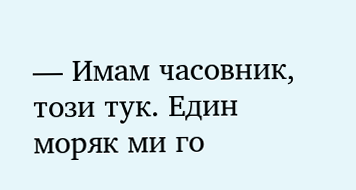— Имам часовник, този тук. Един моряк ми го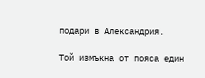подари в Александрия.

Той измъкна от пояса един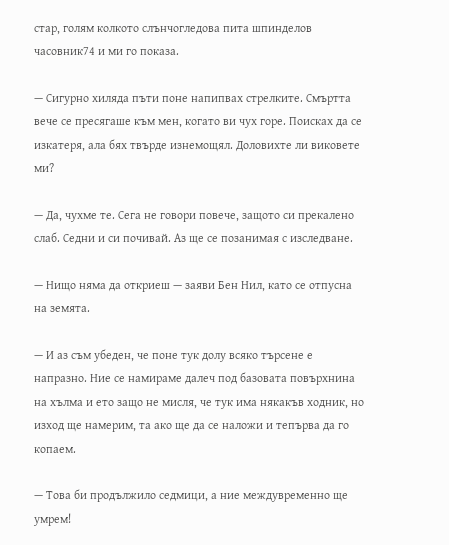стар, голям колкото слънчогледова пита шпинделов часовник74 и ми го показа.

— Сигурно хиляда пъти поне напипвах стрелките. Смъртта вече се пресягаше към мен, когато ви чух горе. Поисках да се изкатеря, ала бях твърде изнемощял. Доловихте ли виковете ми?

— Да, чухме те. Сега не говори повече, защото си прекалено слаб. Седни и си почивай. Аз ще се позанимая с изследване.

— Нищо няма да откриеш — заяви Бен Нил, като се отпусна на земята.

— И аз съм убеден, че поне тук долу всяко търсене е напразно. Ние се намираме далеч под базовата повърхнина на хълма и ето защо не мисля, че тук има някакъв ходник, но изход ще намерим, та ако ще да се наложи и тепърва да го копаем.

— Това би продължило седмици, а ние междувременно ще умрем!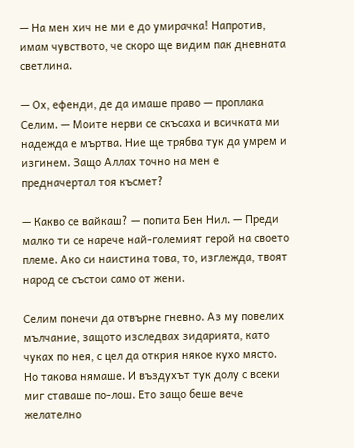— На мен хич не ми е до умирачка! Напротив, имам чувството, че скоро ще видим пак дневната светлина.

— Ох, ефенди, де да имаше право — проплака Селим. — Моите нерви се скъсаха и всичката ми надежда е мъртва. Ние ще трябва тук да умрем и изгинем. Защо Аллах точно на мен е предначертал тоя късмет?

— Какво се вайкаш? — попита Бен Нил. — Преди малко ти се нарече най-големият герой на своето племе. Ако си наистина това, то, изглежда, твоят народ се състои само от жени.

Селим понечи да отвърне гневно. Аз му повелих мълчание, защото изследвах зидарията, като чуках по нея, с цел да открия някое кухо място. Но такова нямаше. И въздухът тук долу с всеки миг ставаше по-лош. Ето защо беше вече желателно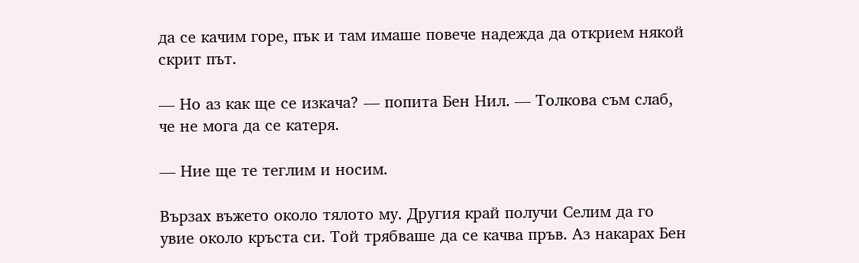да се качим горе, пък и там имаше повече надежда да открием някой скрит път.

— Но аз как ще се изкача? — попита Бен Нил. — Толкова съм слаб, че не мога да се катеря.

— Ние ще те теглим и носим.

Вързах въжето около тялото му. Другия край получи Селим да го увие около кръста си. Той трябваше да се качва пръв. Аз накарах Бен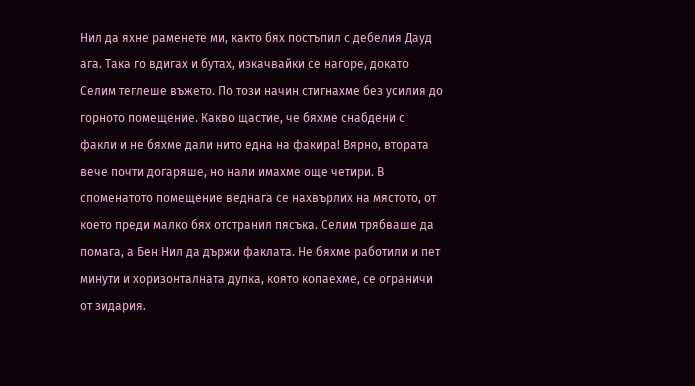Нил да яхне раменете ми, както бях постъпил с дебелия Дауд ага. Така го вдигах и бутах, изкачвайки се нагоре, докато Селим теглеше въжето. По този начин стигнахме без усилия до горното помещение. Какво щастие, че бяхме снабдени с факли и не бяхме дали нито една на факира! Вярно, втората вече почти догаряше, но нали имахме още четири. В споменатото помещение веднага се нахвърлих на мястото, от което преди малко бях отстранил пясъка. Селим трябваше да помага, а Бен Нил да държи факлата. Не бяхме работили и пет минути и хоризонталната дупка, която копаехме, се ограничи от зидария.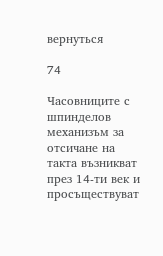вернуться

74

Часовниците с шпинделов механизъм за отсичане на такта възникват през 14-ти век и просъществуват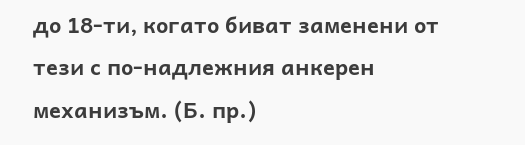до 18-ти, когато биват заменени от тези с по-надлежния анкерен механизъм. (Б. пр.)